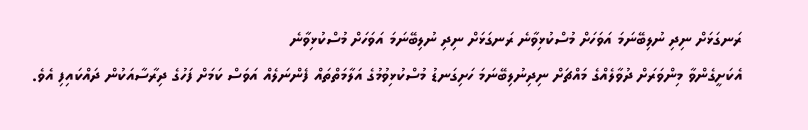ރަނގަޅަށް ނިދި ނުލިބޭނަމަ އަވަހަށް މުސްކުޅިވާނެ ރަނގަޅަށް ނިދި ނުލިބޭނަމަ އަވަހަށް މުސްކުޅިވާނެ
އެކަށީގެންވާ މިންވަރަށް ދުވާލެއްގެ މައްޗަށް ނިދިނުލިބޭނަމަ ހަށިގަނޑު މުސްކުޅިވުމުގެ އަލާމަތްތައް ފެންނަލެއް އަވަސް ކަމަށް ފަހުގެ ދިރާސާއަކުން ދައްކައިފި އެވެ.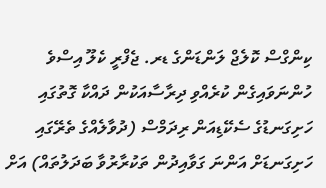ކިންގްސް ކޮލެޖް ލަންޑަންގެ ޑރ. ޖެފްރީ ކެލޫ އިސްވެ ހުންނަވައިގެން ކުރެއްވި ދިރާސާއަކުން ދައްކާ ގޮތުގައި ހަށިގަނޑުގެ ސެކޭޑިއަން ރިދަމްސް (ދުވާލެއްގެ ތެރޭގައި ހަށިގަނޑަށް އަންނަ ގަވާއިދުން ތަކުރާރުވާ ބަދަލުތައް) އަށް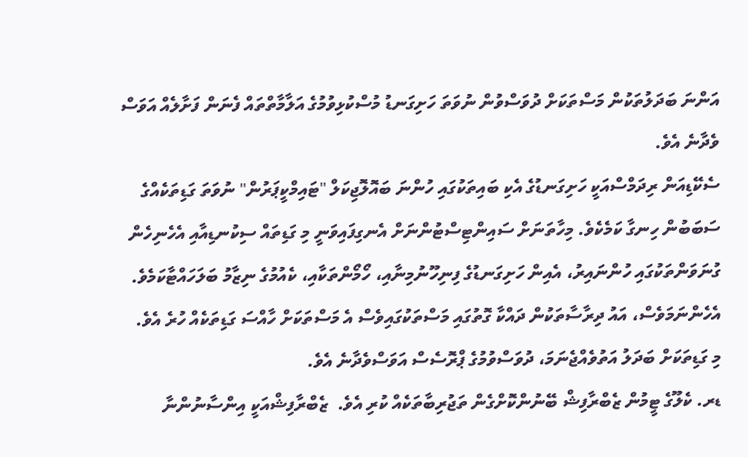އަންނަ ބަދަލުތަކުން މަސްތަކަށް ދުވަސްވުން ނުވަތަ ހަށިގަނޑު މުސްކުޅިވުމުގެ އަލާމާތްތައް ފެނަން ފަށާލެއް އަވަސް ވެދާނެ އެވެ.
ސެކޭޑިއަން ރިދަމްސްއަކީ ހަށިގަނޑުގެ އެކި ބައިތަކުގައި ހުންނަ ބައޮލޮޖިކަލް "ޓައިމްކީޕަރުން" ނުވަތަ ގަޑިތަކެއްގެ ސަބަބުން ހިނގާ ކަމެކެވެ. މިހާތަނަށް ސައިންޓިސްޓުންނަށް އެނގިފައިވަނީ މި ގަޑިތައް ސިކުނޑިއާއި އެހެނިހެން ގުނަވަންތަކުގައި ހުންނައިރު، އެއިން ހަށިގަނޑުގެ ފިނިހޫނުމިނާއި، ހޯމޯންތަކާއި، ކެއުމުގެ ނިޒާމު ބަލަހައްޓާކަމެވެ. އެހެންނަމަވެސް، އައު ދިރާސާތަކުން ދައްކާ ގޮތުގައި މަސްތަކުގައިވެސް އެ މަސްތަކަށް ހާއްސަ ގަޑިތަކެއް ހުރެ އެވެ.  މި ގަޑިތަކަށް ބަދަލު އަތުވެއްޖެނަމަ، ދުވަސްވުމުގެ ޕްރޮސެސް އަވަސްވެދާނެ އެވެ.
ޑރ. ކެލޫގެ ޓީމުން ޒެބްރާފިޝް ބޭނުންކޮށްގެން ތަޖުރިބާތަކެއް ކުރި އެވެ.  ޒެބްރާފިޝްއަކީ އިންސާނުންނާ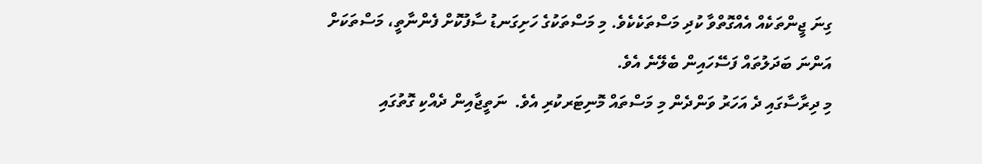ގިނަ ޖީންތަކެއް އެއްގޮތްވާ ކުދި މަސްތަކެކެވެ. މި މަސްތަކުގެ ހަށިގަނޑު ސާފުކޮށް ފެންނާތީ، މަސްތަކަށް އަންނަ ބަދަލުތައް ފަސޭހައިން ބެލޭނެ އެވެ.
މި ދިރާސާގައި ދެ އަހަރު ވަންދެން މި މަސްތައް މޮނިޓަރކުރި އެވެ.  ނަތީޖާއިން ދެއްކި ގޮތުގައި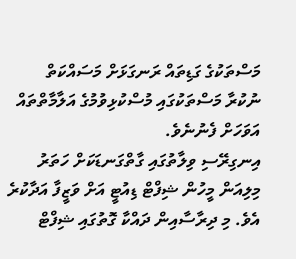މަސްތަކުގެ ގަޑިތައް ރަނގަޅަށް މަސައްކަތް ނުކުރާ މަސްތަކުގައި މުސްކުޅިވުމުގެ އަލާމާތްތައް އަވަހަށް ފެނުނެވެ.
އިނގިރޭސި ވިލާތުގައި ގާތްގަނޑަކަށް ހަތަރު މިލިއަން މީހުން ޝިފްޓް ޑިއުޓީ އަށް ވަޒީފާ އަދާކުރެ އެވެ. މި ދިރާސާއިން ދައްކާ ގޮތުގައި ޝިފްޓް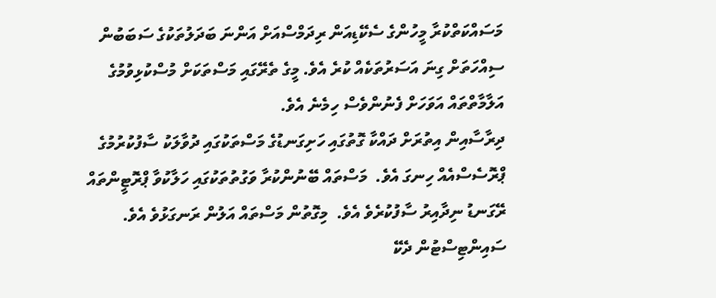މަސައްކަތްކުރާ މީހުންގެ ސެކޭޑިއަން ރިދަމްސްއަށް އަންނަ ބަދަލުތަކުގެ ސަބަބުން ސިއްހަތަށް ގިނަ އަސަރުތަކެއް ކުރެ އެވެ. މީގެ ތެރޭގައި މަސްތަކަށް މުސްކުޅިވުމުގެ އަލާމާތްތައް އަވަހަށް ފެނުންވެސް ހިމެނެ އެވެ.
ދިރާސާއިން އިތުރަށް ދައްކާ ގޮތުގައި ހަށިގަނޑުގެ މަސްތަކުގައި ދުވާލަކު ސާފުކުރުމުގެ ޕްރޮސެސްއެއް ހިނގަ އެވެ.  މަސްތައް ބޭނުންކުރާ ވަގުތުތަކުގައި ހަލާކުވާ ޕްރޮޓީންތައް ރޭގަނޑު ނިދާއިރު ސާފުކުރެވެ އެވެ.  މިގޮތުން މަސްތައް އަލުން ރަނގަޅުވެ އެވެ.  ސައިންޓިސްޓުން ދެކޭ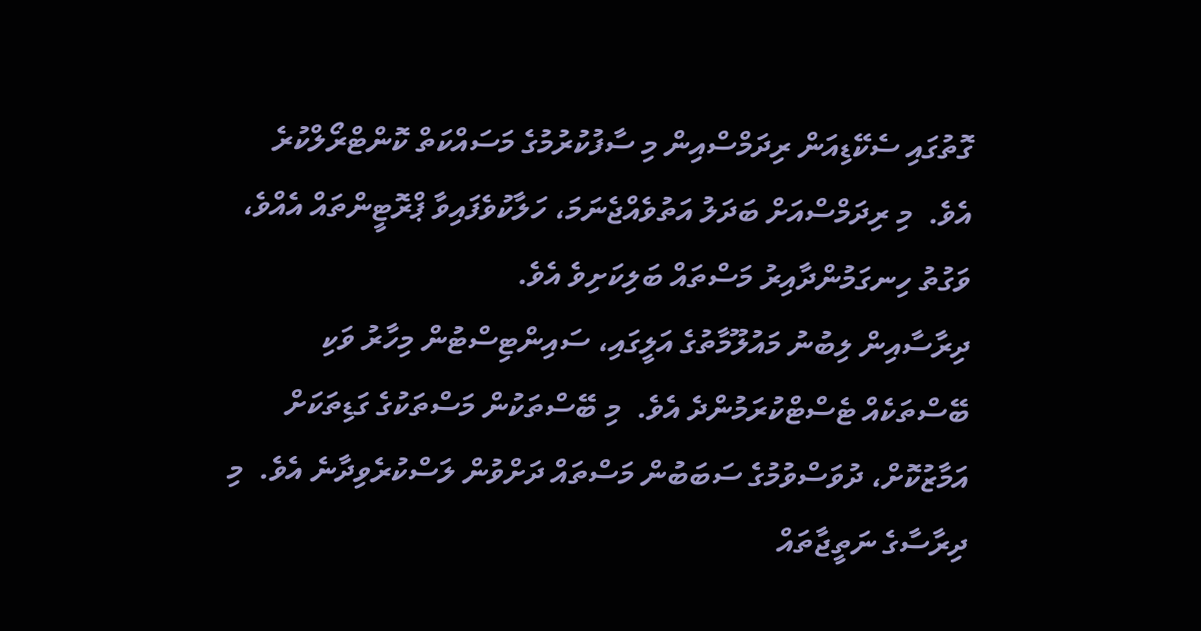ގޮތުގައި ސެކޭޑިއަން ރިދަމްސްއިން މި ސާފުކުރުމުގެ މަސައްކަތް ކޮންޓްރޯލްކުރެ އެވެ.  މި ރިދަމްސްއަށް ބަދަލު އަތުވެއްޖެނަމަ، ހަލާކުވެފައިވާ ޕްރޮޓީންތައް އެއްވެ، ވަގުތު ހިނގަމުންދާއިރު މަސްތައް ބަލިކަށިވެ އެވެ.
ދިރާސާއިން ލިބުނު މައުލޫމާތުގެ އަލީގައި، ސައިންޓިސްޓުން މިހާރު ވަކި ބޭސްތަކެއް ޓެސްޓްކުރަމުންދެ އެވެ.  މި ބޭސްތަކުން މަސްތަކުގެ ގަޑިތަކަށް އަމާޒުކޮށް، ދުވަސްވުމުގެ ސަބަބުން މަސްތައް ދަށްވުން ލަސްކުރެވިދާނެ އެވެ.  މި ދިރާސާގެ ނަތީޖާތައް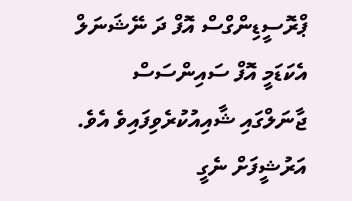ޕްރޮސީޑިންގްސް އޮފް ދަ ނޭޝަނަލް އެކަޑަމީ އޮފް ސައިންސަސް ޖާނަލްގައި ޝާއިއުކުރެވިފައިވެ އެވެ.
އަރުޝީފަށް ނެގީ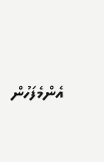އެންމެފަހުން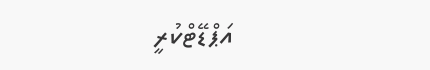އަޕްޑޭޓްކުރީ